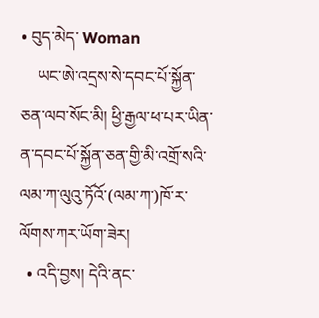• བུད་མེད་ Woman
    ཡང་ཨེ་འདྲས་སེ་དབང་པོ་སྐྱོན་ཅན་ལབ་སོང་མི། ཕྱི་རྒྱལ་ཕ་པར་ཡིན་ན་དབང་པོ་སྐྱོན་ཅན་གྱི་མི་འགྲོ་སའི་ལམ་ཀ་ལུའུ་ཏོའོ་(ལམ་ཀ་)ཁོ་ར་ལོགས་ཀར་ཡོག་ཟེར།
  • འདི་བྱས། དེའི་ནང་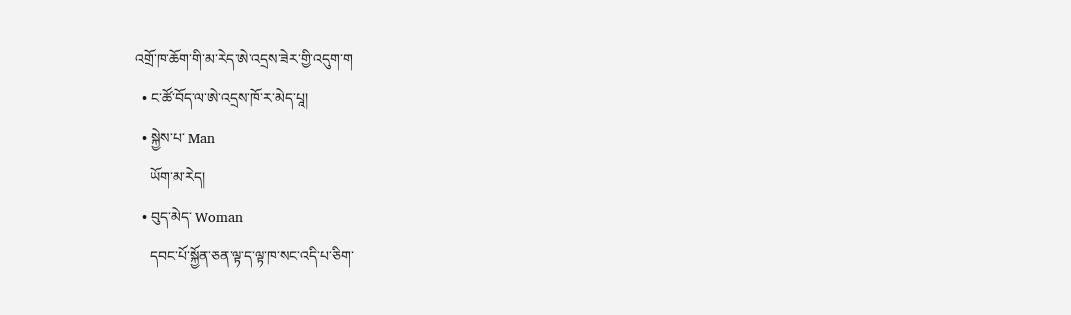འགྲོ་ཁ་ཆོག་གི་མ་རེད་ཨེ་འདྲས་ཟེར་གྱི་འདུག་ག
  • ང་ཚོ་བོད་ལ་ཨེ་འདྲས་ཁོ་ར་མེད་པཱ།
  • སྐྱེས་པ་ Man
    ཡོག་མ་རེད།
  • བུད་མེད་ Woman
    དབང་པོ་སྐྱོན་ཅན་ལྟ་ད་ལྟ་ཁ་སང་འདི་པ་ཅིག་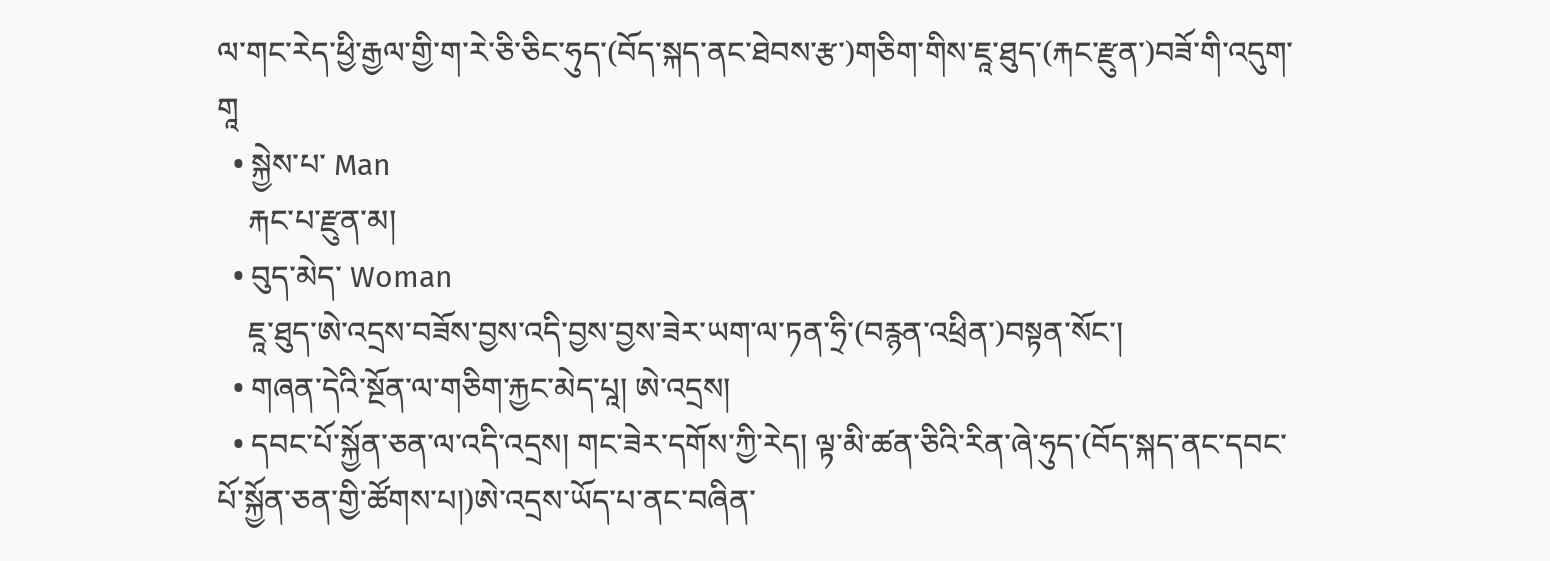ལ་གང་རེད་ཕྱི་རྒྱལ་གྱི་ག་རེ་ཅི་ཅིང་ཧུད་(བོད་སྐད་ནང་ཐེབས་རྩ་)གཅིག་གིས་ཇཱ་ཐུད་(རྐང་རྫུན་)བཟོ་གི་འདུག་གཱ
  • སྐྱེས་པ་ Man
    རྐང་པ་རྫུན་མ།
  • བུད་མེད་ Woman
    ཇཱ་ཐུད་ཨེ་འདྲས་བཟོས་བྱས་འདི་བྱས་བྱས་ཟེར་ཡག་ལ་ཏན་ཧྲི་(བརྙན་འཕྲིན་)བསྟན་སོང་།
  • གཞན་དེའི་སྔོན་ལ་གཅིག་རྐྱང་མེད་པཱ། ཨེ་འདྲས།
  • དབང་པོ་སྐྱོན་ཅན་ལ་འདི་འདྲས། གང་ཟེར་དགོས་ཀྱི་རེད། ལྟ་མི་ཚན་ཅིའི་རིན་ཞེ་ཧུད་(བོད་སྐད་ནང་དབང་པོ་སྐྱོན་ཅན་གྱི་ཚོགས་པ།)ཨེ་འདྲས་ཡོད་པ་ནང་བཞིན་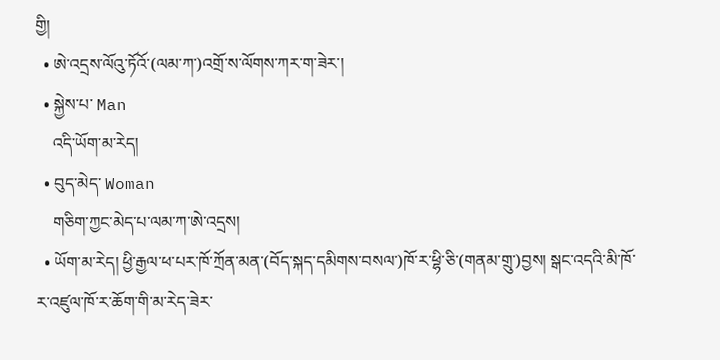གྱི།
  • ཨེ་འདྲས་ལོའུ་ཏོའོ་(ལམ་ཀ་)འགྲོ་ས་ལོགས་ཀར་ག་ཟེར་།
  • སྐྱེས་པ་ Man
    འདི་ཡོག་མ་རེད།
  • བུད་མེད་ Woman
    གཅིག་ཀྱང་མེད་པ་ལམ་ཀ་ཨེ་འདྲས།
  • ཡོག་མ་རེད། ཕྱི་རྒྱལ་ཕ་པར་ཁོ་ཀྲོན་མན་(བོད་སྐད་དམིགས་བསལ་)ཁོ་ར་ཕྷི་ཅི་(གནམ་གྲུ་)བྱས། སྒང་འདའི་མི་ཁོ་ར་འཛུལ་ཁོ་ར་ཆོག་གི་མ་རེད་ཟེར་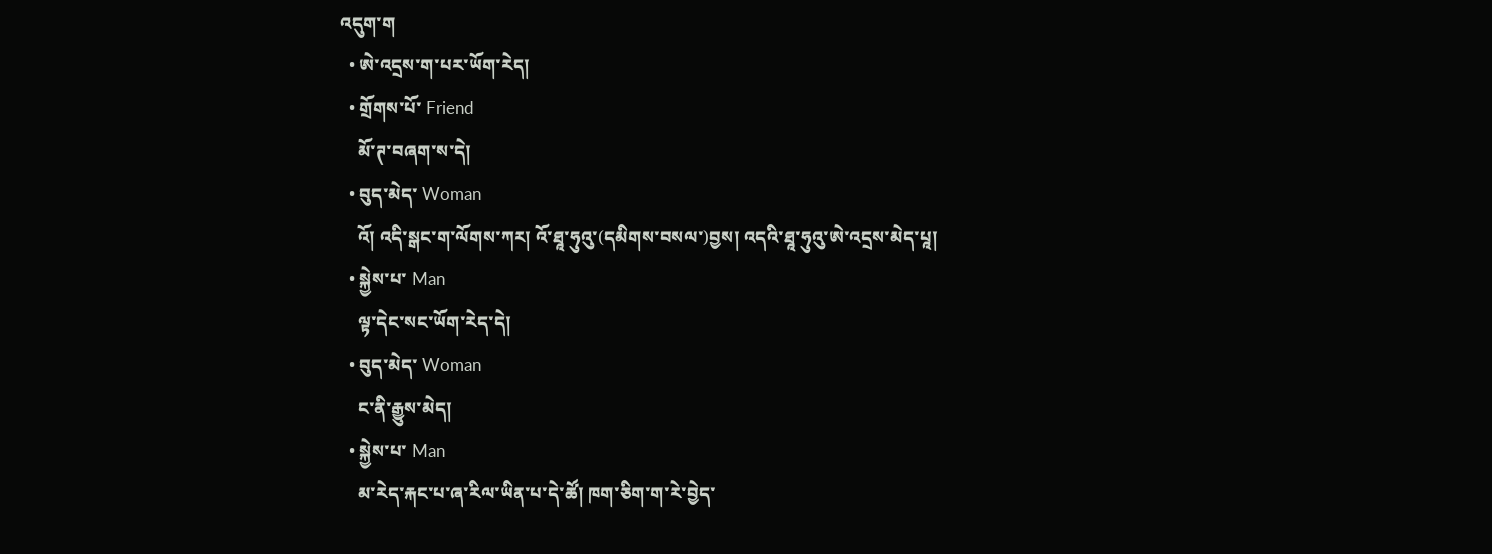འདུག་ག
  • ཨེ་འདྲས་ག་པར་ཡོག་རེད།
  • གྲོགས་པོ་ Friend
    མོ་ཊ་བཞག་ས་དེ།
  • བུད་མེད་ Woman
    འོ། འདི་སྒང་ག་ལོགས་ཀར། འོ་ཐཱ་ཧུའུ་(དམིགས་བསལ་)བྱས། འདའི་ཐཱ་ཧུའུ་ཨེ་འདྲས་མེད་པཱ།
  • སྐྱེས་པ་ Man
    ལྟ་དེང་སང་ཡོག་རེད་དེ།
  • བུད་མེད་ Woman
    ང་ནི་རྒྱུས་མེད།
  • སྐྱེས་པ་ Man
    མ་རེད་རྐང་པ་ཞ་རིལ་ཡིན་པ་དེ་ཚོ། ཁག་ཅིག་ག་རེ་བྱེད་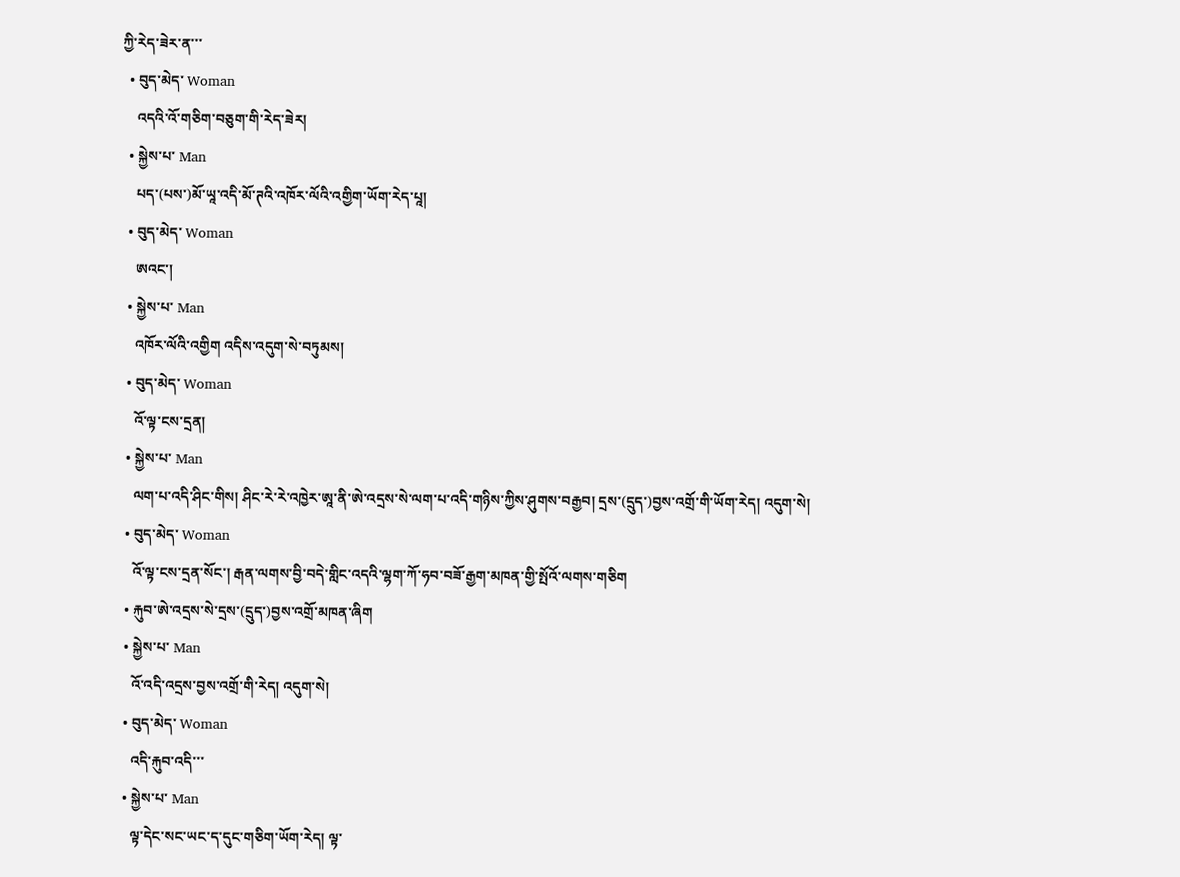ཀྱི་རེད་ཟེར་ན་་་
  • བུད་མེད་ Woman
    འདའི་འོ་གཅིག་བཅུག་གི་རེད་ཟེར།
  • སྐྱེས་པ་ Man
    པད་(པས་)མོ་ཡཱ་འདི་མོ་ཊའི་འཁོར་ལོའི་འགྱིག་ཡོག་རེད་པཱ།
  • བུད་མེད་ Woman
    ཨའང་།
  • སྐྱེས་པ་ Man
    འཁོར་ལོའི་འགྱིག འདིས་འདུག་སེ་བཏུམས།
  • བུད་མེད་ Woman
    འོ་ལྟ་ངས་དྲན།
  • སྐྱེས་པ་ Man
    ལག་པ་འདི་ཤིང་གིས། ཤིང་རེ་རེ་འཁྱེར་ཨཱ་ནི་ཨེ་འདྲས་སེ་ལག་པ་འདི་གཉིས་ཀྱིས་ཤུགས་བརྒྱབ། དྲས་(དྲུད་)བྱས་འགྲོ་གི་ཡོག་རེད། འདུག་སེ།
  • བུད་མེད་ Woman
    འོ་ལྟ་ངས་དྲན་སོང་། རྒན་ལགས་བྱི་བདེ་གླིང་འདའི་ལྷག་ཀོ་ཧབ་བཟོ་རྒྱག་མཁན་གྱི་སྤོའོ་ལགས་གཅིག
  • རྐུབ་ཨེ་འདྲས་སེ་དྲས་(དྲུད་)བྱས་འགྲོ་མཁན་ཞིག
  • སྐྱེས་པ་ Man
    འོ་འདི་འདྲས་བྱས་འགྲོ་གི་རེད། འདུག་སེ།
  • བུད་མེད་ Woman
    འདི་རྐུབ་འདི་་་
  • སྐྱེས་པ་ Man
    ལྟ་དེང་སང་ཡང་ད་དུང་གཅིག་ཡོག་རེད། ལྟ་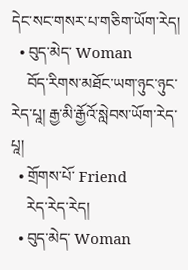དེང་སང་གསར་པ་གཅིག་ཡོག་རེད།
  • བུད་མེད་ Woman
    བོད་རིགས་མཐོང་ཡག་ཉུང་ཉུང་རེད་པཱ། རྒྱ་མི་རྒྱོའོ་སླེབས་ཡོག་རེད་པཱ།
  • གྲོགས་པོ་ Friend
    རེད་རེད་རེད།
  • བུད་མེད་ Woman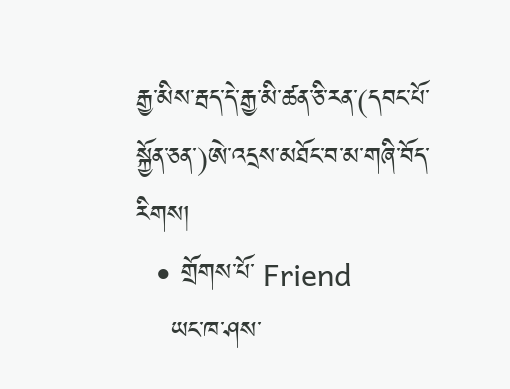རྒྱ་མིས་རྦད་དེ་རྒྱ་མི་ཚན་ཅི་རན་(དབང་པོ་སྐྱོན་ཅན་)ཨེ་འདྲས་མཐོང་བ་མ་གཞི་བོད་རིགས།
  • གྲོགས་པོ་ Friend
    ཡང་ཁ་ཤས་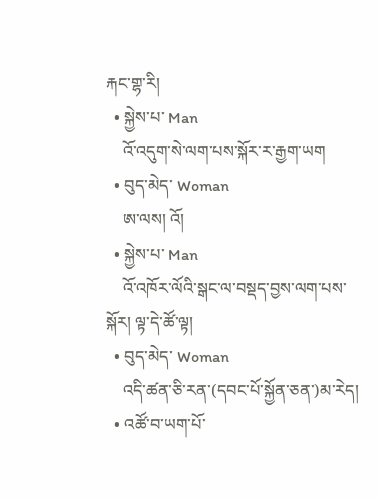རྐང་གྷ་རི།
  • སྐྱེས་པ་ Man
    འོ་འདུག་སེ་ལག་པས་སྐོར་ར་རྒྱག་ཡག
  • བུད་མེད་ Woman
    ཨ་ལས། འོ།
  • སྐྱེས་པ་ Man
    འོ་འཁོར་ལོའི་སྒང་ལ་བསྡད་བྱས་ལག་པས་སྐོར། ལྟ་དེ་ཚོ་ལྟ།
  • བུད་མེད་ Woman
    འདི་ཚན་ཅི་རན་(དབང་པོ་སྐྱོན་ཅན་)མ་རེད།
  • འཚོ་བ་ཡག་པོ་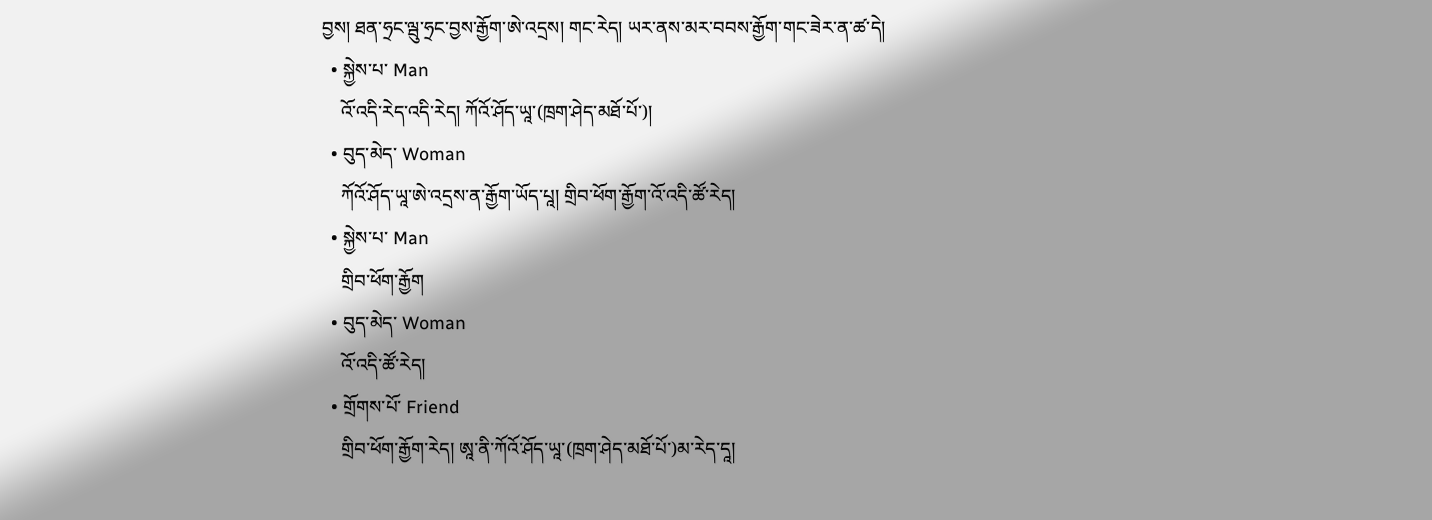བྱས། ཐན་ཧྲང་ལྦུ་ཧྲང་བྱས་རྒྱོག་ཨེ་འདྲས། གང་རེད། ཡར་ནས་མར་བབས་རྒྱོག་གང་ཟེར་ན་ཚ་དེ།
  • སྐྱེས་པ་ Man
    འོ་འདི་རེད་འདི་རེད། ཀོའོ་ཤོད་ཡཱ་(ཁྲག་ཤེད་མཐོ་པོ་)།
  • བུད་མེད་ Woman
    ཀོའོ་ཤོད་ཡཱ་ཨེ་འདྲས་ན་རྒྱོག་ཡོད་པཱ། གྲིབ་ཕོག་རྒྱོག་འོ་འདི་ཚོ་རེད།
  • སྐྱེས་པ་ Man
    གྲིབ་ཕོག་རྒྱོག
  • བུད་མེད་ Woman
    འོ་འདི་ཚོ་རེད།
  • གྲོགས་པོ་ Friend
    གྲིབ་ཕོག་རྒྱོག་རེད། ཨཱ་ནི་ཀོའོ་ཤོད་ཡཱ་(ཁྲག་ཤེད་མཐོ་པོ་)མ་རེད་དཱ།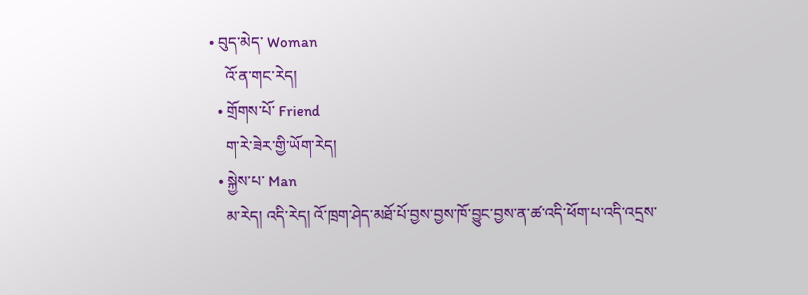• བུད་མེད་ Woman
    འོ་ན་གང་རེད།
  • གྲོགས་པོ་ Friend
    ག་རེ་ཟེར་གྱི་ཡོག་རེད།
  • སྐྱེས་པ་ Man
    མ་རེད། འདི་རེད། འོ་ཁྲག་ཤེད་མཐོ་པོ་བྱས་བྱས་ཁོ་བྱུང་བྱས་ན་ཚ་འདི་ཕོག་པ་འདི་འདྲས་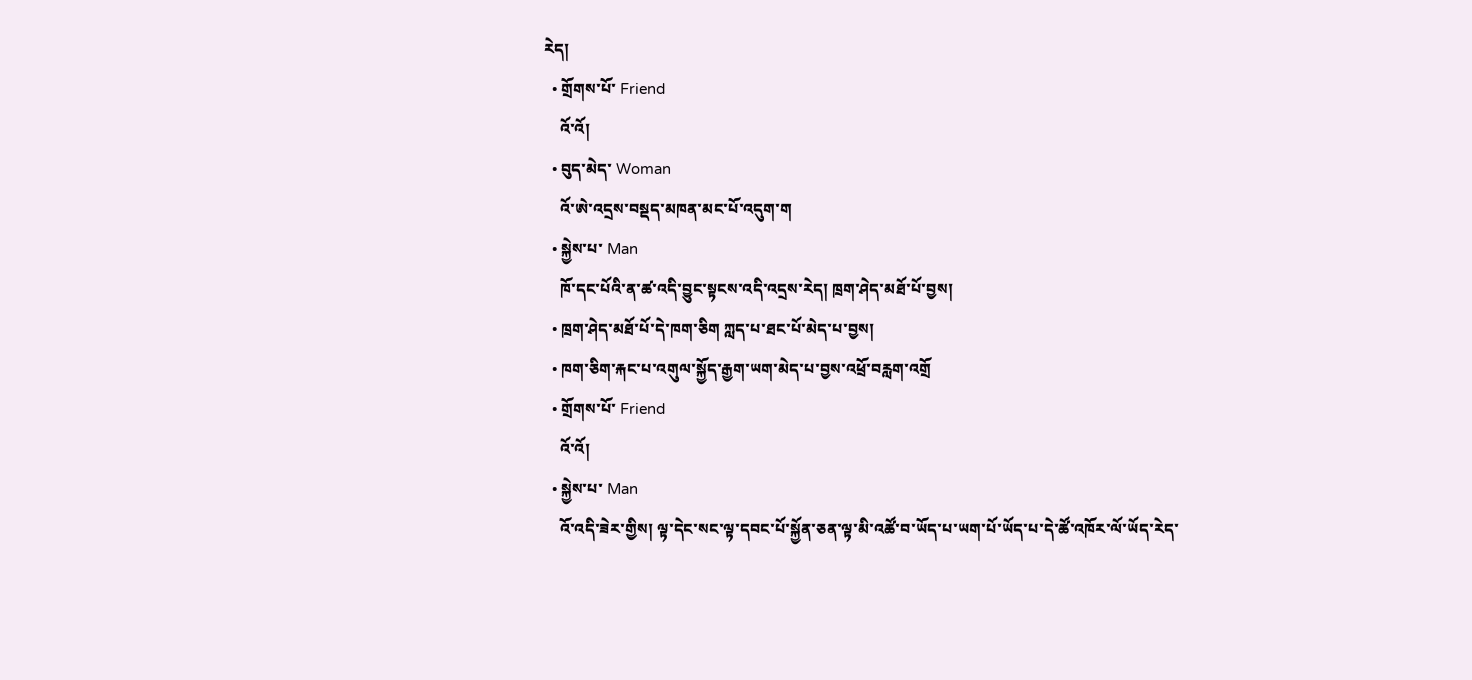རེད།
  • གྲོགས་པོ་ Friend
    འོ་འོ།
  • བུད་མེད་ Woman
    འོ་ཨེ་འདྲས་བསྡད་མཁན་མང་པོ་འདུག་ག
  • སྐྱེས་པ་ Man
    ཁོ་དང་པོའི་ན་ཚ་འདི་བྱུང་སྟངས་འདི་འདྲས་རེད། ཁྲག་ཤེད་མཐོ་པོ་བྱས།
  • ཁྲག་ཤེད་མཐོ་པོ་དེ་ཁག་ཅིག ཀླད་པ་ཐང་པོ་མེད་པ་བྱས།
  • ཁག་ཅིག་རྐང་པ་འགུལ་སྐྱོད་རྒྱག་ཡག་མེད་པ་བྱས་འཕྲོ་བརླག་འགྲོ
  • གྲོགས་པོ་ Friend
    འོ་འོ།
  • སྐྱེས་པ་ Man
    འོ་འདི་ཟེར་གྱིས། ལྟ་དེང་སང་ལྟ་དབང་པོ་སྐྱོན་ཅན་ལྟ་མི་འཚོ་བ་ཡོད་པ་ཡག་པོ་ཡོད་པ་དེ་ཚོ་འཁོར་ལོ་ཡོད་རེད་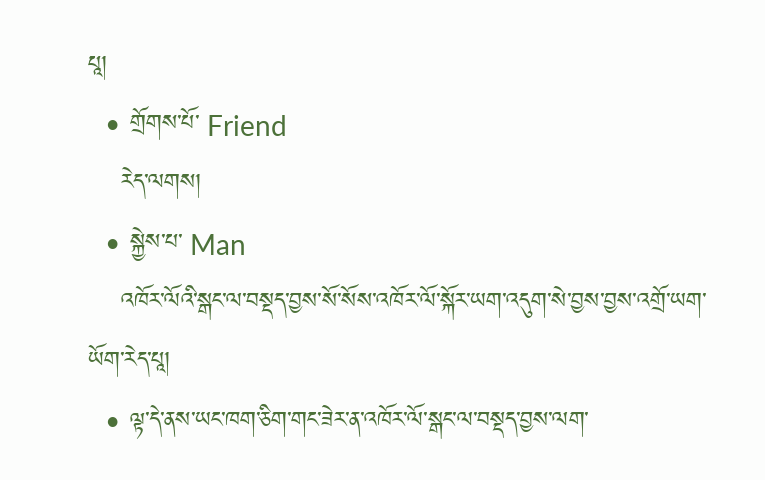པཱ།
  • གྲོགས་པོ་ Friend
    རེད་ལགས།
  • སྐྱེས་པ་ Man
    འཁོར་ལོའི་སྒང་ལ་བསྡད་བྱས་སོ་སོས་འཁོར་ལོ་སྐོར་ཡག་འདུག་སེ་བྱས་བྱས་འགྲོ་ཡག་ཡོག་རེད་པཱ།
  • ལྟ་དེ་ནས་ཡང་ཁག་ཅིག་གང་ཟེར་ན་འཁོར་ལོ་སྒང་ལ་བསྡད་བྱས་ལག་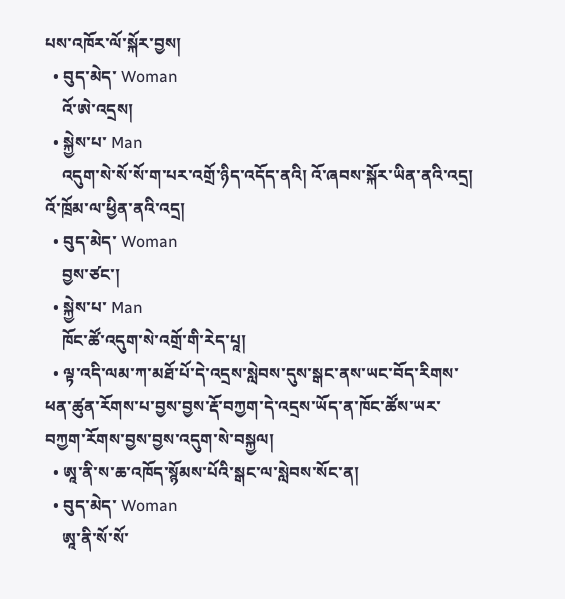པས་འཁོར་ལོ་སྐོར་བྱས།
  • བུད་མེད་ Woman
    འོ་ཨེ་འདྲས།
  • སྐྱེས་པ་ Man
    འདུག་སེ་སོ་སོ་ག་པར་འགྲོ་ཉིད་འདོད་ནའི། འོ་ཞབས་སྐོར་ཡིན་ནའི་འདྲ། འོ་ཁྲོམ་ལ་ཕྱིན་ནའི་འདྲ།
  • བུད་མེད་ Woman
    བྱས་ཙང་།
  • སྐྱེས་པ་ Man
    ཁོང་ཚོ་འདུག་སེ་འགྲོ་གི་རེད་པཱ།
  • ལྟ་འདི་ལམ་ཀ་མཐོ་པོ་དེ་འདྲས་སླེབས་དུས་སྒང་ནས་ཡང་བོད་རིགས་ཕན་ཚུན་རོགས་པ་བྱས་བྱས་རྡོ་བཀྱག་དེ་འདྲས་ཡོད་ན་ཁོང་ཚོས་ཡར་བཀྱག་རོགས་བྱས་བྱས་འདུག་སེ་བསྐྱལ།
  • ཨཱ་ནི་ས་ཆ་འཁོད་སྙོམས་པོའི་སྒང་ལ་སླེབས་སོང་ན།
  • བུད་མེད་ Woman
    ཨཱ་ནི་སོ་སོ་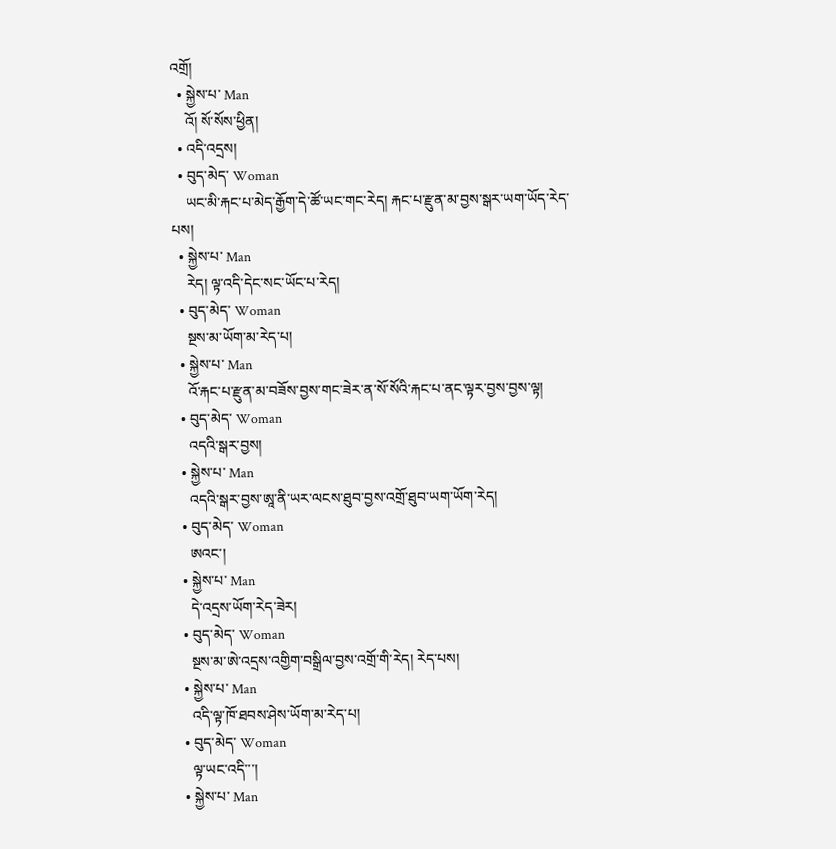འགྲོ།
  • སྐྱེས་པ་ Man
    འོ། སོ་སོས་ཕྱིན།
  • འདི་འདྲས།
  • བུད་མེད་ Woman
    ཡང་མི་རྐང་པ་མེད་རྒྱོག་དེ་ཚོ་ཡང་གང་རེད། རྐང་པ་རྫུན་མ་བྱས་སྒར་ཡག་ཡོད་རེད་པས།
  • སྐྱེས་པ་ Man
    རེད། ལྟ་འདི་དེང་སང་ཡོང་པ་རེད།
  • བུད་མེད་ Woman
    སྔས་མ་ཡོག་མ་རེད་པ།
  • སྐྱེས་པ་ Man
    འོ་རྐང་པ་རྫུན་མ་བཟོས་བྱས་གང་ཟེར་ན་སོ་སོའི་རྐང་པ་ནང་ལྟར་བྱས་བྱས་ལྟ།
  • བུད་མེད་ Woman
    འདའི་སྒར་བྱས།
  • སྐྱེས་པ་ Man
    འདའི་སྒར་བྱས་ཨཱ་ནི་ཡར་ལངས་ཐུབ་བྱས་འགྲོ་ཐུབ་ཡག་ཡོག་རེད།
  • བུད་མེད་ Woman
    ཨའང་།
  • སྐྱེས་པ་ Man
    དེ་འདྲས་ཡོག་རེད་ཟེར།
  • བུད་མེད་ Woman
    སྔས་མ་ཨེ་འདྲས་འགྱིག་བསྒྲིལ་བྱས་འགྲོ་གི་རེད། རེད་པས།
  • སྐྱེས་པ་ Man
    འདི་ལྟ་ཁོ་ཐབས་ཤེས་ཡོག་མ་རེད་པ།
  • བུད་མེད་ Woman
    ལྟ་ཡང་འདི་་་།
  • སྐྱེས་པ་ Man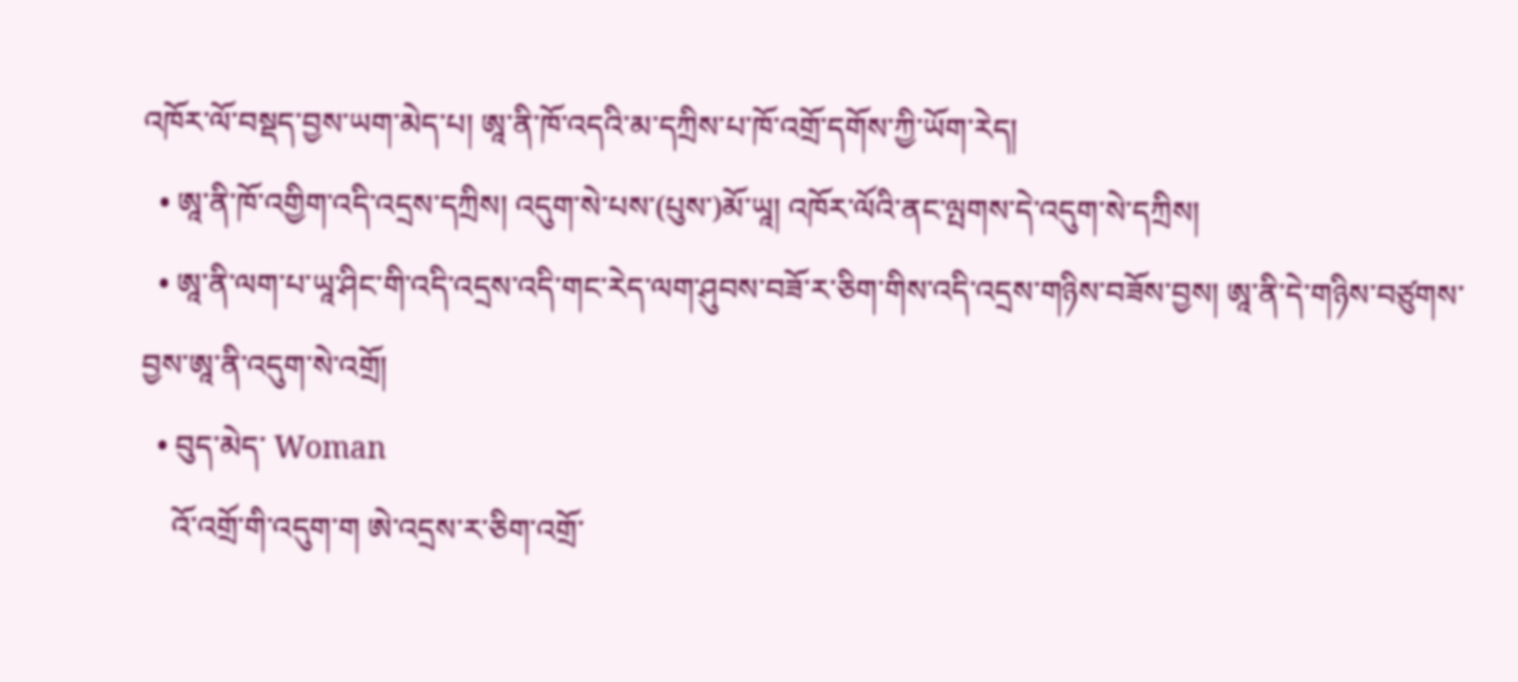འཁོར་ལོ་བསྡད་བྱས་ཡག་མེད་པ། ཨཱ་ནི་ཁོ་འདའི་མ་དཀྲིས་པ་ཁོ་འགྲོ་དགོས་ཀྱི་ཡོག་རེད།
  • ཨཱ་ནི་ཁོ་འགྱིག་འདི་འདྲས་དཀྲིས། འདུག་སེ་པས་(པུས་)མོ་ཡཱ། འཁོར་ལོའི་ནང་ལྤགས་དེ་འདུག་སེ་དཀྲིས།
  • ཨཱ་ནི་ལག་པ་ཡཱ་ཤིང་གི་འདི་འདྲས་འདི་གང་རེད་ལག་ཤུབས་བཟོ་ར་ཅིག་གིས་འདི་འདྲས་གཉིས་བཟོས་བྱས། ཨཱ་ནི་དེ་གཉིས་བཙུགས་བྱས་ཨཱ་ནི་འདུག་སེ་འགྲོ།
  • བུད་མེད་ Woman
    འོ་འགྲོ་གི་འདུག་ག ཨེ་འདྲས་ར་ཅིག་འགྲོ་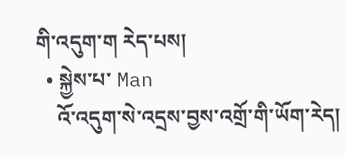གི་འདུག་ག རེད་པས།
  • སྐྱེས་པ་ Man
    འོ་འདུག་སེ་འདྲས་བྱས་འགྲོ་གི་ཡོག་རེད།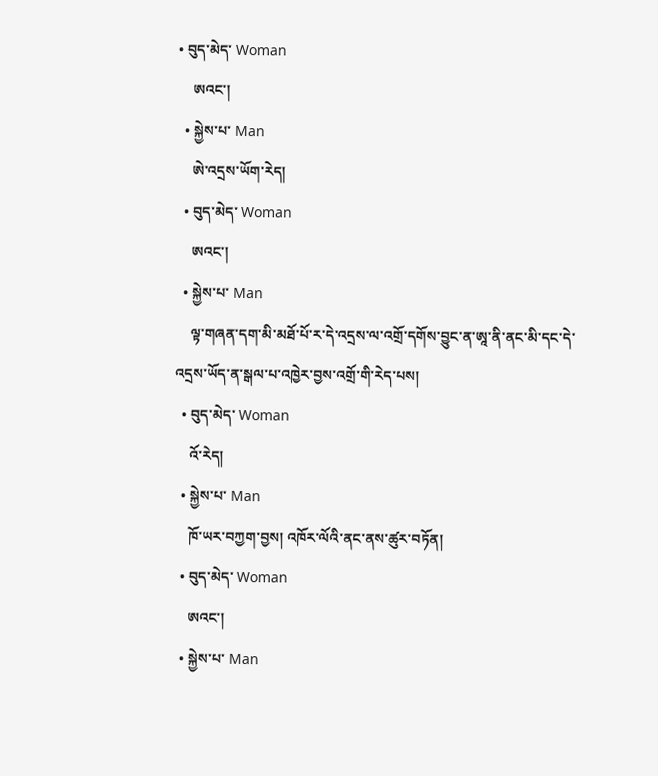• བུད་མེད་ Woman
    ཨའང་།
  • སྐྱེས་པ་ Man
    ཨེ་འདྲས་ཡོག་རེད།
  • བུད་མེད་ Woman
    ཨའང་།
  • སྐྱེས་པ་ Man
    ལྟ་གཞན་དག་མི་མཐོ་པོ་ར་དེ་འདྲས་ལ་འགྲོ་དགོས་བྱུང་ན་ཨཱ་ནི་ནང་མི་དང་དེ་འདྲས་ཡོད་ན་སྒལ་པ་འཁྱེར་བྱས་འགྲོ་གི་རེད་པས།
  • བུད་མེད་ Woman
    འོ་རེད།
  • སྐྱེས་པ་ Man
    ཁོ་ཡར་བཀྱག་བྱས། འཁོར་ལོའི་ནང་ནས་ཚུར་བཏོན།
  • བུད་མེད་ Woman
    ཨའང་།
  • སྐྱེས་པ་ Man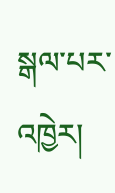སྒལ་པར་འཁྱེར།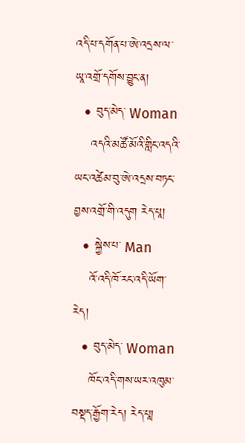འདི་པ་དགོན་པ་ཨེ་འདྲས་ལ་ཡཱ་འགྲོ་དགོས་བྱུང་ན།
  • བུད་མེད་ Woman
    འདའི་མཚོ་མོའི་གླིང་འདའི་ཡང་འཚེམ་བུ་ཨེ་འདྲས་བཏང་བྱས་འགྲོ་གི་འདུག རེད་པཱ།
  • སྐྱེས་པ་ Man
    འོ་འདི་ཁོ་རང་འདི་ཡོག་རེད།
  • བུད་མེད་ Woman
    ཁོང་འདི་གས་ཡར་འཁུམ་བསྡད་རྒྱོག་རེད། རེད་པཱ།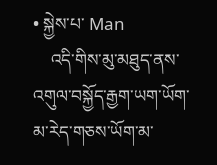• སྐྱེས་པ་ Man
    འདི་གིས་མུ་མཐུད་ནས་འགུལ་བསྐྱོད་རྒྱག་ཡག་ཡོག་མ་རེད་གཅས་ཡོག་མ་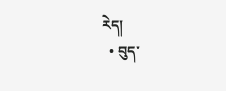རེད།
  • བུད་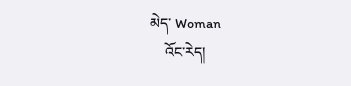མེད་ Woman
    འོང་རེད།